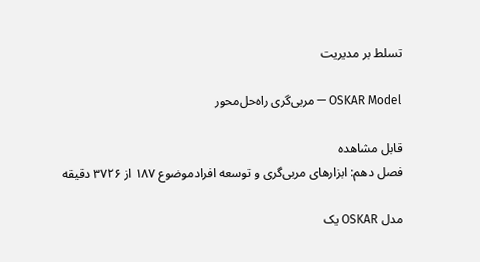تسلط بر مدیریت

OSKAR Model — مربی‌گری راه‌حل‌محور

قابل مشاهده
فصل دهم: ابزارهای مربی‌گری و توسعه افرادموضوع ۱۸۷ از ۳۷۲۶ دقیقه

مدل OSKAR یک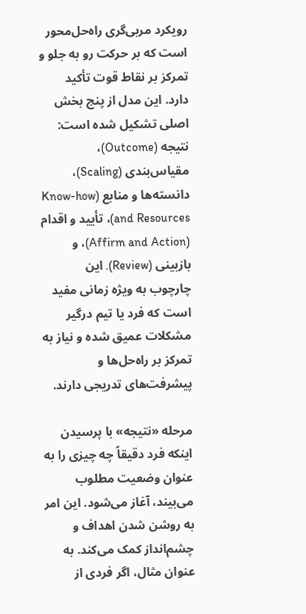رویکرد مربی‌گری راه‌حل‌محور است که بر حرکت رو به جلو و تمرکز بر نقاط قوت تأکید دارد. این مدل از پنج بخش اصلی تشکیل شده است: نتیجه (Outcome)، مقیاس‌بندی (Scaling)، دانسته‌ها و منابع (Know-how and Resources)، تأیید و اقدام (Affirm and Action)، و بازبینی (Review). این چارچوب به ویژه زمانی مفید است که فرد یا تیم درگیر مشکلات عمیق شده و نیاز به تمرکز بر راه‌حل‌ها و پیشرفت‌های تدریجی دارند.

مرحله «نتیجه» با پرسیدن اینکه فرد دقیقاً چه چیزی را به عنوان وضعیت مطلوب می‌بیند، آغاز می‌شود. این امر به روشن شدن اهداف و چشم‌انداز کمک می‌کند. به عنوان مثال، اگر فردی از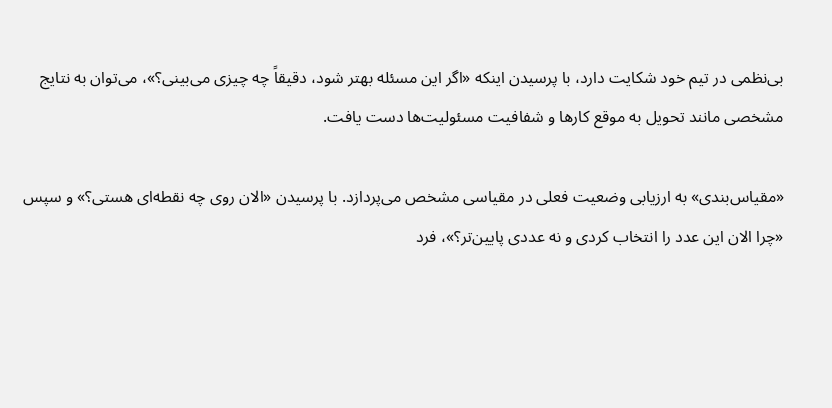بی‌نظمی در تیم خود شکایت دارد، با پرسیدن اینکه «اگر این مسئله بهتر شود، دقیقاً چه چیزی می‌بینی؟»، می‌توان به نتایج مشخصی مانند تحویل به موقع کارها و شفافیت مسئولیت‌ها دست یافت.

«مقیاس‌بندی» به ارزیابی وضعیت فعلی در مقیاسی مشخص می‌پردازد. با پرسیدن «الان روی چه نقطه‌ای هستی؟» و سپس «چرا الان این عدد را انتخاب کردی و نه عددی پایین‌تر؟»، فرد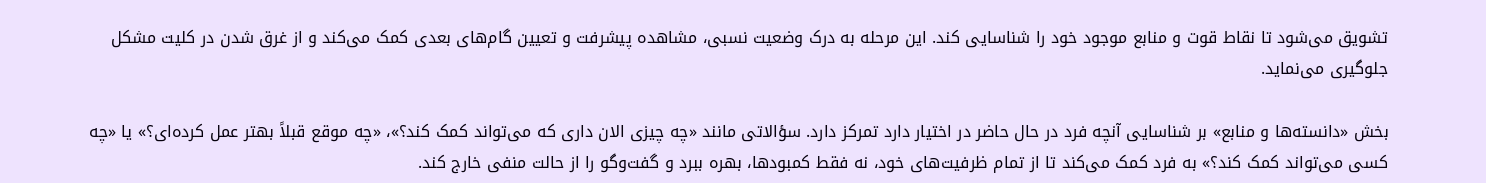تشویق می‌شود تا نقاط قوت و منابع موجود خود را شناسایی کند. این مرحله به درک وضعیت نسبی، مشاهده پیشرفت و تعیین گام‌های بعدی کمک می‌کند و از غرق شدن در کلیت مشکل جلوگیری می‌نماید.

بخش «دانسته‌ها و منابع» بر شناسایی آنچه فرد در حال حاضر در اختیار دارد تمرکز دارد. سؤالاتی مانند «چه چیزی الان داری که می‌تواند کمک کند؟»، «چه موقع قبلاً بهتر عمل کرده‌ای؟» یا «چه کسی می‌تواند کمک کند؟» به فرد کمک می‌کند تا از تمام ظرفیت‌های خود، نه فقط کمبودها، بهره ببرد و گفت‌وگو را از حالت منفی خارج کند.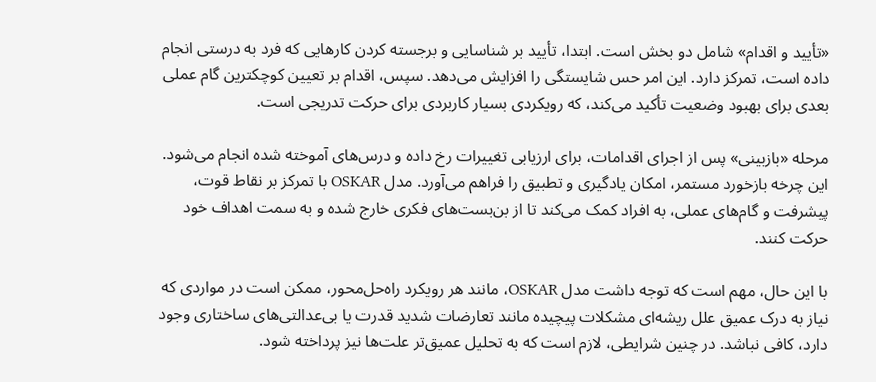«تأیید و اقدام» شامل دو بخش است. ابتدا، تأیید بر شناسایی و برجسته کردن کارهایی که فرد به درستی انجام داده است، تمرکز دارد. این امر حس شایستگی را افزایش می‌دهد. سپس، اقدام بر تعیین کوچکترین گام عملی بعدی برای بهبود وضعیت تأکید می‌کند، که رویکردی بسیار کاربردی برای حرکت تدریجی است.

مرحله «بازبینی» پس از اجرای اقدامات، برای ارزیابی تغییرات رخ داده و درس‌های آموخته شده انجام می‌شود. این چرخه بازخورد مستمر، امکان یادگیری و تطبیق را فراهم می‌آورد. مدل OSKAR با تمرکز بر نقاط قوت، پیشرفت و گام‌های عملی، به افراد کمک می‌کند تا از بن‌بست‌های فکری خارج شده و به سمت اهداف خود حرکت کنند.

با این حال، مهم است که توجه داشت مدل OSKAR، مانند هر رویکرد راه‌حل‌محور، ممکن است در مواردی که نیاز به درک عمیق علل ریشه‌ای مشکلات پیچیده مانند تعارضات شدید قدرت یا بی‌عدالتی‌های ساختاری وجود دارد، کافی نباشد. در چنین شرایطی، لازم است که به تحلیل عمیق‌تر علت‌ها نیز پرداخته شود.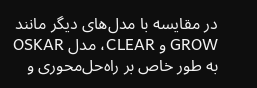در مقایسه با مدل‌های دیگر مانند GROW و CLEAR، مدل OSKAR به طور خاص بر راه‌حل‌محوری و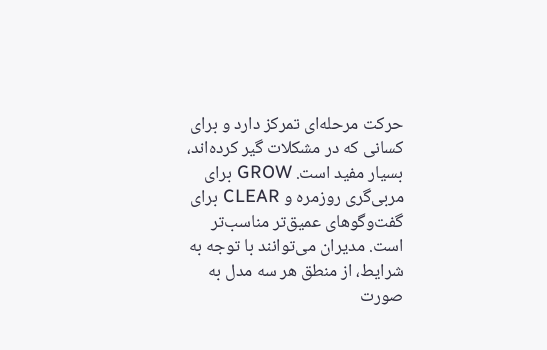حرکت مرحله‌ای تمرکز دارد و برای کسانی که در مشکلات گیر کرده‌اند، بسیار مفید است. GROW برای مربی‌گری روزمره و CLEAR برای گفت‌وگوهای عمیق‌تر مناسب‌تر است. مدیران می‌توانند با توجه به شرایط، از منطق هر سه مدل به صورت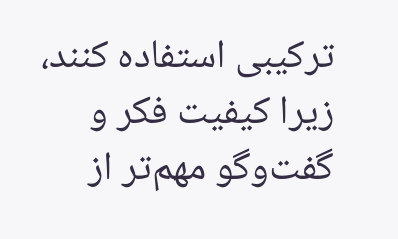ترکیبی استفاده کنند، زیرا کیفیت فکر و گفت‌وگو مهم‌تر از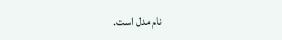نام مدل است.